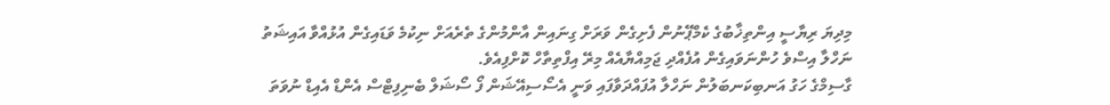މިދިޔަ ރިޔާސީ އިންތިޚާބުގެ ކެމްޕޭނުން ފެށިގެން ވަރަށް ގިނައިން އާންމުންގެ ތެރެއަށް ނިކުމެ ވަޑައިގެން އުޅުއްވާ އައިޝަތު ނަހްލާ އިސްވެ ހުންނަވައިގެން އުފެއްދި ޖަމިއްޔާއެއް މިރޭ އިފްތިތާހް ކޮށްފިއެވެ.
ގާސިމްގެ ހަގު އަނބިކަނބަލުން ނަހްލާ އުފައްދަވާފައި ވަނީ އެސޯސިއޭޝަން ފޯ ސޯޝަލް ބެނިފިޓްސް އެންޑް އެއިޑް ނުވަތަ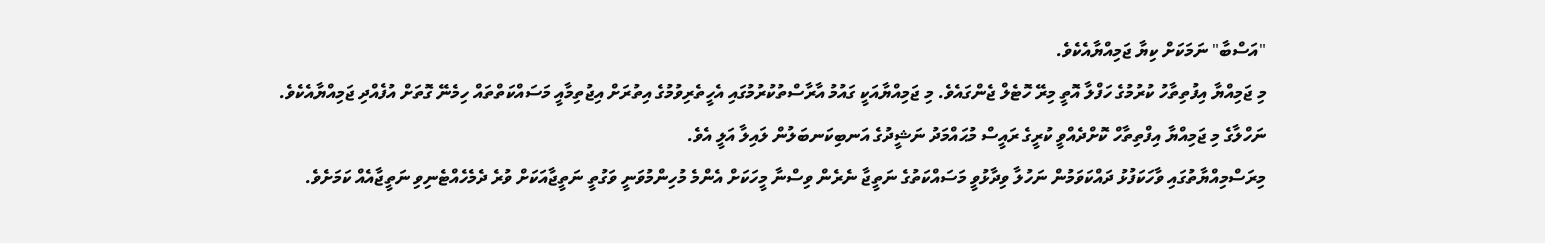"އަސްބާ" ނަމަކަށް ކިޔާ ޖަމިއްޔާއެކެވެ.
މި ޖަމިއްޔާ އިފުތިތާހު ކުރުމުގެ ހަފްލާ އޮތީ މިރޭ ހޮޓެލް ޖެންގައެވެ. މި ޖަމިއްޔާއަކީ ގައުމު އާރާސްތުކުރުމުގައި އެހީތެރިވުމުގެ އިތުރަށް އިޖުތިމާއީ މަސައްކަތްތައް ހިމެނޭ ގޮތަށް އުފެއްދި ޖަމިއްޔާއެކެވެ.
ނަހްލާގެ މި ޖަމިއްޔާ އިފްތިތާހް ކޮށްދެއްވީ ކުރީގެ ރައީސް މުޙައްމަދު ނަޝީދުގެ އަނބިކަނބަލުން ލައިލާ އަލީ އެވެ.
މިރަސްމިއްޔާތުގައި ވާހަކަފުޅު ދައްކަވަމުން ނަހުލާ ވިދާޅުވީ މަސައްކަތުގެ ނަތީޖާ ނެރެން ވިސްނާ މީހަކަށް އެންމެ މުހިންމުވަނީ ވަގުތީ ނަތީޖާއަކަށް ވުރެ ދެމެހެއްޓެނިވި ނަތީޖާއެއް ކަމަށެވެ.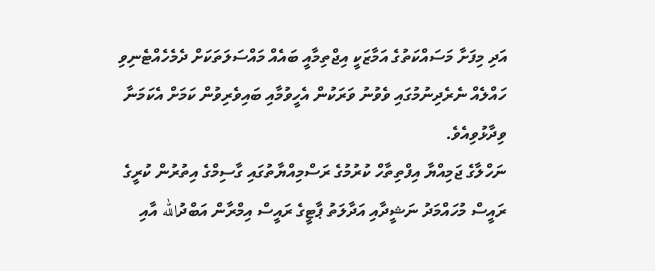އަދި މިފަށާ މަސައްކަތުގެ އަމާޒަކީ އިޖްތިމާއީ ބައެއް މައްސަލަތަކަށް ދެމެހެއްޓެނިވި ހައްލެއް ނެރެދިނުމުގައި ވެވުނު ވަރަކުން އެހީވުމާއި ބައިވެރިވުން ކަމަށް އެކަމަނާ ވިދާޅުވިއެވެ.
ނަހްލާގެ ޖަމިއްޔާ އިފްތިތާހް ކުރުމުގެ ރަސްމިއްޔާތުގައި ގާސިމްގެ އިތުރުން ކުރީގެ ރައީސް މުހައްމަދު ނަޝީދާއި އަދާލަތު ޕާޓީގެ ރައީސް އިމްރާން އަބްދުالله އާއި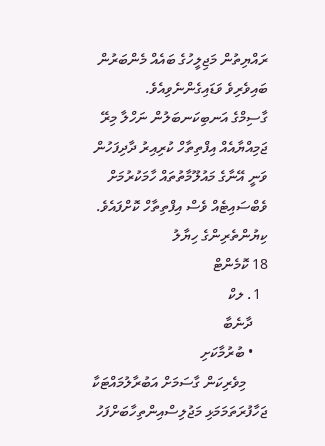ރައްޔިތުން މަޖިލީހުގެ ބައެއް މެންބަރުން ބައިވެރިވެ ވަޑައިގެންނެވިއެވެ.
ގާސިމްގެ އަނބިކަނބަލުން ނަހްލާ މިރޭ ޖަމިއްޔާއެއް އިފްތިތާހް ކުރިއިރު ދާދިފަހުން ވަނީ އޭނާގެ މައުލޫމާތުތައް ހާމަކުރުމަށް ވެބްސައިޓެއް ވެސް އިފްތިތާހް ކޮށްފައެވެ.
ކިޔުންތެރިންގެ ހިޔާލު
18 ކޮމެންޓް
  1. ލކް
    ދާނެބާ
    • ބުރުމާކަށި
      މިވެރިކަން ގާސަމަށް އަބުރާލުމައްޓަކާ ޖަހާފުރަތަމަމަޅި މަޖުލިސްއިންތިހާބަށްފަހު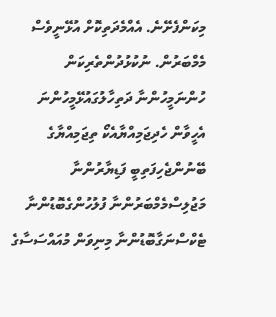މިކަންފެށޭނެ. އެއްމެދަތިކޮށް އުޅޭނީވެސް މެމްބަރުން. ނުކުޅުދުންތެރިކަން ހުންނަމީހުންނާ ދަތިހާލުގައުޅޭމީހުންނަ އެހީވާން ހެދިޖަމިއްޔާއެކޯ ތިޖަމިއްޔާގެ ބޭނުންޖެހިފަތިބީ ފަޑިޔާރުންނާ މަޖުލިސްމެމްބަރުންނާ ފުލުހުންގެބޮޑުންނާ ޓެކްސްނަގާބޮޑުންނާ މިނިވަން މުއައްސަސާގެ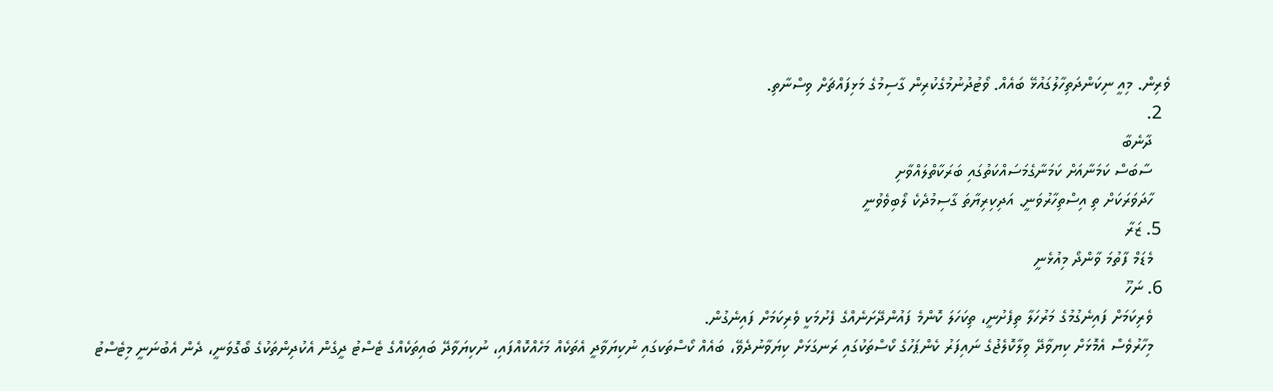ވެރިން. މިއީ ނިކަންދަތިހާލުގައުޅޭ ބައެއް. ވޯޓުދުނުމުގެކުރިން ގާސިމުގެ މަޅިފައްޗަށް ވިސްނާތި.
  2.
    ދާނެބާ
    ސާބަސް ކަމަނާއަށް ކަމަނާގެމަސައްކަތުގައި ބަރަކާތްލައްވާށި
    ހާދަވަރަކަށް ތި އިސްތިހާރުވަނީ. އަދިކިރިޔާތަ ގާސިމުދެކެ ލޯބިވެވުނީ
  5. ޒަރާ
    މެޑަމް ފާތުމަ ވާންދޯ މިއުޅެނީ
  6. ނަހޫ
    ވެރިކަމަށް ފައިނެގުމުގެ މަރުހަލާ ތިފެށުނީ، ތިކަހަލަ ކޮންމެ ފައުންދޭށަނެއްގެ ފެށުމަކީ ވެރިކަމަށް ފައިނެގުން.
    މިހާރުވެސް އެމޮޅަށް ކިޔވާދޭ ވިލާކޮލެޖުގެ ނައިފަރު ކެންޕަހުގެ ކޯސްތަކުގައި ރަނގަޅަށް ކިޔަވާނުދެވޭ، ބައެއް ކޯސްތަކގައި ނުކިޔަވާދީ އެތަކެއް މަހެއްކޮއްފައި، ނުކިޔަވާދޭ ބައިތަކެއްގެ ޓެސްޓު ދީގެން އެކުދިންތަކުގެ ބޯގޮވަނީ، ދެން އެބުނަނީ މިޓެސްޓު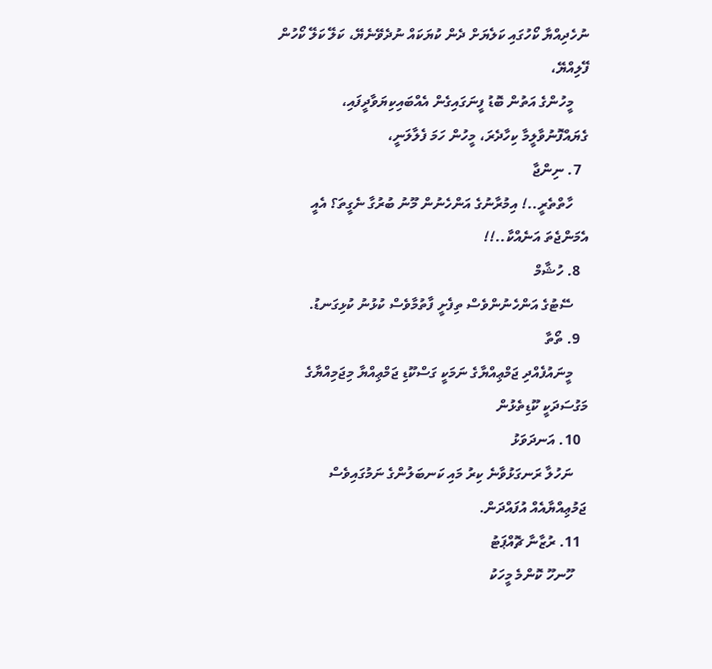ނުހެދިއްޔާ ކޯހުގައި ކަލެޔަށް ދެން ކުޔަކައް ނުދެވޭނެޔޭ، ކަލޭ ކަލޭ ކޯހުން ފޭލިއްޔޭ،
    މީހުންގެ އަތުން ބޮޑު ފީނަގައިގެން އެއްބައިކިޔަވާދީފައި، ގެޔައްފޮނުވާލީމާ ކިހާދެރަ، މީހުން ހަމަ ފެލާލަނީ،
  7. ނިންޖާ
    ހާތްތެރީ..! އިމުރާނުގެ އަންހެނުން މޫނު ބުރުގާ ނެގީތަ؟ އެއީ އެމަންޖެތަ އަނެއްކާ..!!
  8. ހުޝާމް
    ސޭޓުގެ އަންހެނުންވެސް ތިފެށީ ފާތުމާވެސް ކުޅުނު ކުޅިގަނޑު.
  9. ތޯތާ
    މީނައުފެއްދި ޖަމްޢިއްޔާގެ ނަމަކީ ގަސްކޫޑި ޖަމްޢިއްޔާ މިޖަމިއްޔާގެ މަގުސަދަކީ ކޫޑިތެޅުން
  10. އަނދަވަޅު
    ނަހުލާ ރަނގަޅުވާނެ ކިރު މައި ކަނބަލުންގެ ނަމުގައިވެސް ޖަމުޢިއްޔާއެއް އުފައްދަން.
  11. ރުޒާނާ ޗޮއްޕަޓު
    ހޫނހޫ ކޮންމެ މީހަކު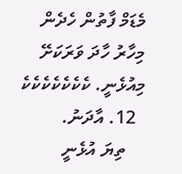މެޑަމް ފާތުން ހެދެން މިހާރު ހާދަ ވަރަކަށޭ މިއުޅެނީ. ކެކެކެކެކެކެކެ
  12. އާދަނު.
    ތިޔަ އުޅެނީ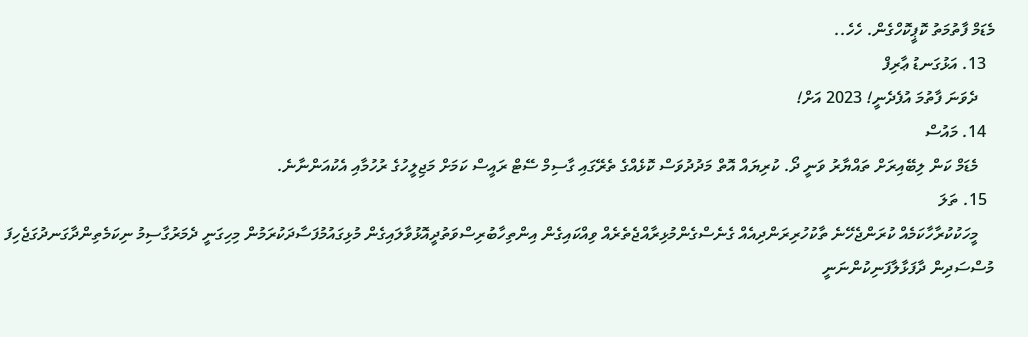މެޑަމް ފާތުމަތު ކޮޕީކޮހްގެން. ހެހެ..
  13. އަޅުގަނޑު ޢާރިފް
    ދެވަނަ ފާތުމަ އުފެދެނީ! 2023 އަށް!
  14. މައުސް
    މެޑަމް ކަން ލިބޭއިރަށް ތައްޔާރު ވަނީ ދޯ. ކުރިޔައް އޮތް މަދުދުވަސް ކޮޅެއްގެ ތެރޭގައި ގާސިމް ސޭޓް ރައީސް ކަމަށް މަޖިލީހުގެ ރުހުމާއި އެކުއަންނާނެ.
  15. ތަލަ
    މީހަކުކުރާހާކަމެއް ކުރަންޖެހޭނެ ތާކުހުރިރަންދިއެއް ގެނެސްގެންމުޅިރާއްޖެތެރެއް ވިއްކައިގެން އިންތިހާބުރިސްވަތުދީއޮޅުވާލައިގެން މުޅިގައުމުފަސާދަކުރަމުން މިހިގަނީ ދެމަރުގާސިމު ނިކަމެތިންދާގަނދުގަޖެހިފަ މުސްސަދިން ދާފަޅާލާފަނިކުންނަނީ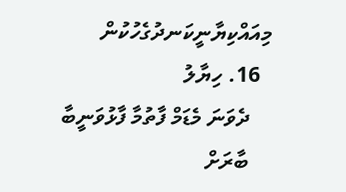މިއައްކިޔާނީކަނދުގެހުކުން
  16. ހިޔާލު
    ދެވަނަ މެޑަމް ފާތުމާ ފާޅުވަނީބާ
    ބާރަށް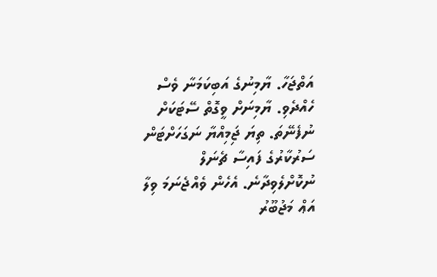އަތްޖަހާ. ޔާމިނުގެ އަބިކަމަނާ ވެސް ހެއްދެވި. ޔާމިނަށް ވީގޮތް ސޭޓަކަށް ނުފެނޭތަ. ތިޔަ ޖަިމިއްޔާ ނަގަހަށްޓަން ސަރުކާރުގެ ފައިސާ ޗެނަލް ނުކޮށްލެވިދާނެ. އެހެން ވެއްޖެނަމަ ވިލާ އަޢް މަޖުބޫރު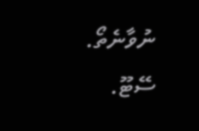ނުވާނެތޯ. ސޭޓޫ.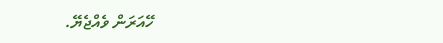ހޭއަރަން ވެއްޖެޔޭ.